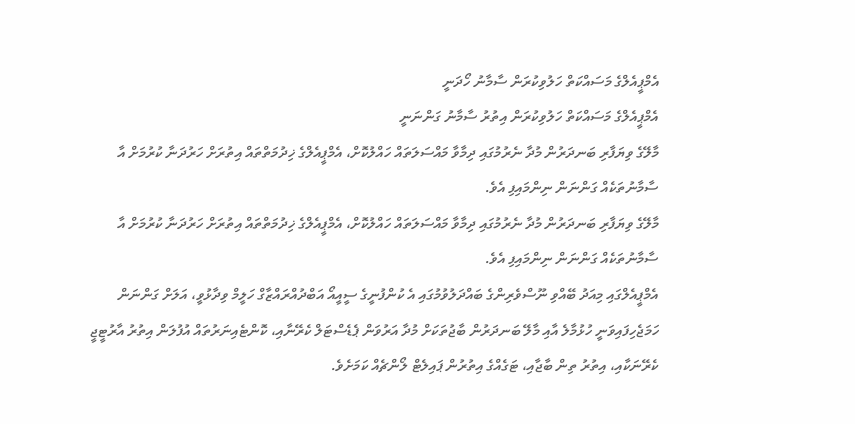އެމްޕީއެލްގެ މަސައްކަތް ހަލުވިކުރަން ސާމާނު ހޯދަނީ
އެމްޕީއެލްގެ މަސައްކަތް ހަލުވިކުރަން އިތުރު ސާމާނު ގަންނަނީ
މާލޭގެ ވިޔަފާރި ބަނދަރުން މުދާ ނެރުމުގައި ދިމާވާ މައްސަލަތައް ހައްލުކޮށް، އެމްޕީއެލްގެ ޚިދުމަތްތައް އިތުރަށް ހަރުދަނާ ކުރުމަށް އާ ސާމާނުތަކެއް ގަންނަން ނިންމައިފި އެވެ.
މާލޭގެ ވިޔަފާރި ބަނދަރުން މުދާ ނެރުމުގައި ދިމާވާ މައްސަލަތައް ހައްލުކޮށް، އެމްޕީއެލްގެ ޚިދުމަތްތައް އިތުރަށް ހަރުދަނާ ކުރުމަށް އާ ސާމާނުތަކެއް ގަންނަން ނިންމައިފި އެވެ.
އެމްޕީއެލްގައި މިއަދު ބޭއްވި ނޫސްވެރިންގެ ބައްދަލުވުމުގައި އެ ކުންފުނީގެ ސީއީއޯ އަބްދުއްރައްޒާގް ހަލީމް ވިދާޅުވީ، އަލަށް ގަންނަން ހަމަޖެހިފައިވަނީ ހުޅުމާލެ އާއި މާލޭ ބަނދަރުން ބާޖުތަކަށް މުދާ އަރުވަން ޕެޑެސްޓަލް ކެރޭނާއި، ކޮންޓެއިނަރުތައް އުފުލަން އިތުރު އާރުޓީޖީ ކެރޭނަކާއި، އިތުރު ތިން ބާޖާއި، ޓަގެއްގެ އިތުރުން ޕައިލެޓް ލޯންޗެއް ކަމަށެވެ.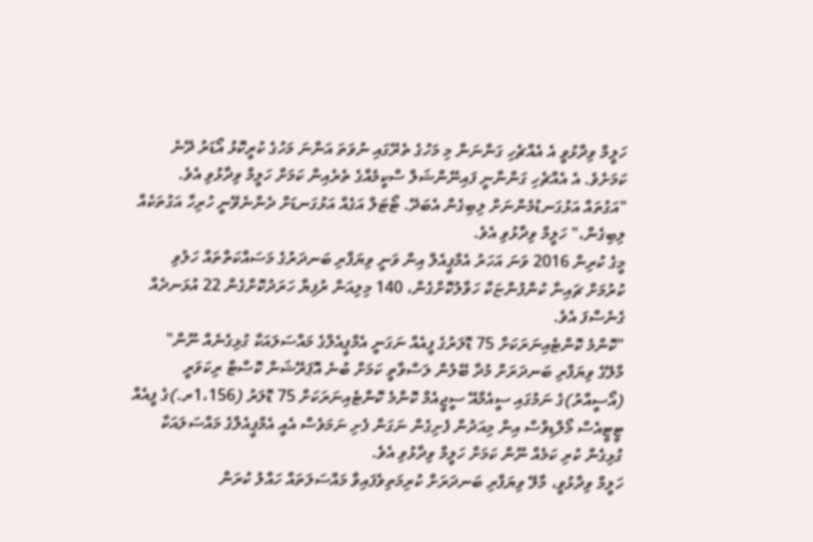ހަލީމް ވިދާޅުވީ އެ އެއްޗެހި ގަންނަން މި މަހުގެ ތެރޭގައި ނުވަތަ އަންނަ މަހުގެ ކުރީކޮޅު އޯޑަރު ދޭނެ ކަމަށެވެ. އެ އެއްޗެހި ގަންނާނީ ފައިނޭންޝަލް ސްކީމެއްގެ ތެރެއިން ކަމަށް ހަލީމް ވިދާޅުވި އެވެ.
"އަގުތައް އަޅުގަނޑުމެންނަށް ލިބިގެން އެބަދޭ. ޓޯޓަލް އަގެއް އަޅުގަނޑަށް ދެންނެވޭނީ ހުރިހާ އަގުތަކެއް ލިބިގެން،" ހަލީމް ވިދާޅުވި އެވެ.
މީގެ ކުރިން 2016 ވަނަ އަހަރު އެމްޕީއެލް އިން ވަނީ ވިޔަފާރި ބަނދަރުގެ މަސައްކަތްތައް ހަލުވި ކުރުމަށް ޗައިނާ ކުންފުންޏަކާ ހަވާލުކޮށްގެން، 140 މިލިއަން ރުފިޔާ ހަރަދުކޮށްގެން 22 އުޅަނދެއް ގެނެސްފަ އެވެ.
"ކޮންމެ ކޮންޓެއިނަރަކަށް 75 ޑޮލަރުގެ ފީއެއް ނަގަނީ އެމްޕީއެލްގެ މައްސަލައަކާ ގުޅިގެނެއް ނޫން"
މާލޭގެ ވިޔަފާރި ބަނދަރަށް މުދާ ބޭލުން ލަސްވާތީ ކަމަށް ބުނެ އޮޕަރޭޝަން ކޮސްޓް ރިކަވަރީ (އޯސީއާރު)ގެ ނަމުގައި ސީއެމްއޭ ސީޖީއެމް ކޮންމެ ކޮންޓެއިނަރަކަށް 75 ޑޮލަރު (1،156ރ.)ގެ ފީއެއް ޓީޓީއެސް މޯލްޑިވްސް އިން މިއަދުން ފެށިގެން ނަގަން ފެށި ނަމަވެސް އެއީ އެމްޕީއެލްގެ މައްސަލައަކާ ގުޅިގެން ކުރި ކަމެއް ނޫން ކަމަށް ހަލީމް ވިދާޅުވި އެވެ.
ހަލީމް ވިދާޅުވީ، މާލޭ ވިޔަފާރި ބަނދަރަށް ކުރިމަތިވެފައިވާ މައްސަލަތައް ހައްލު ކުރަން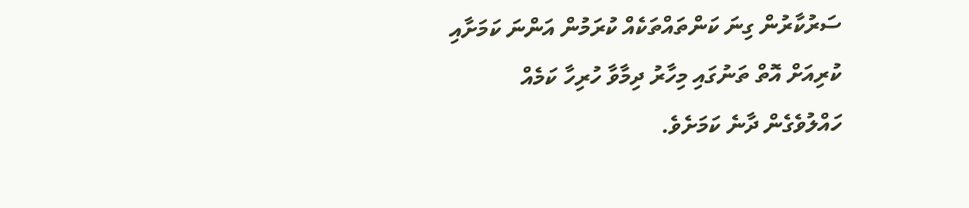ސަރުކާރުން ގިނަ ކަންތައްތަކެއް ކުރަމުން އަންނަ ކަމަށާއި ކުރިއަށް އޮތް ތަނުގައި މިހާރު ދިމާވާ ހުރިހާ ކަމެއް ހައްލުވެގެން ދާނެ ކަމަށެވެ.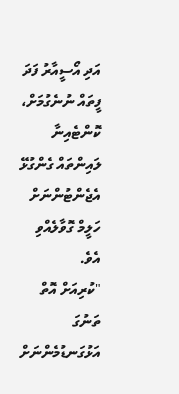އަދި އޯސީއާރު ފަދަ ފީތައް ނުނެގުމަށް، ކޮންޓެއިނާ ލައިންތައް ގެންގުޅޭ އެޖެންޓުންނަށް ހަލީމް ގޮވާލެއްވި އެވެ.
"ކުރިއަށް އޮތް ތަނުގަ އަޅުގަނޑުމެންނަށް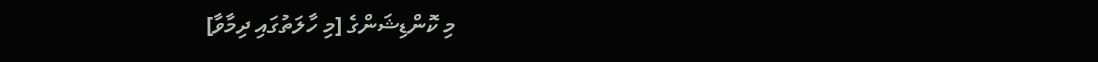މި ކޮންޑިޝަންގެ [މި ހާލަތުގައި ދިމާވާ]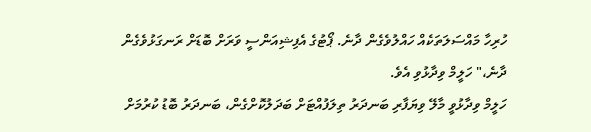ހުރިހާ މައްސަލަތަކެއް ހައްލުވެގެން ދާނެ. ޕޯޓުގެ އެފިޝިއަންސީ ވަރަށް ބޮޑަށް ރަނގަޅުވެގެން ދާނެ،" ހަލީމް ވިދާޅުވި އެވެ.
ހަލީމް ވިދާޅުވީ މާލޭ ވިޔަފާރި ބަނދަރު ތިލަފުއްޓަށް ބަދަލުކޮށްގެން، ބަނދަރު ބޮޑު ކުރުމަށް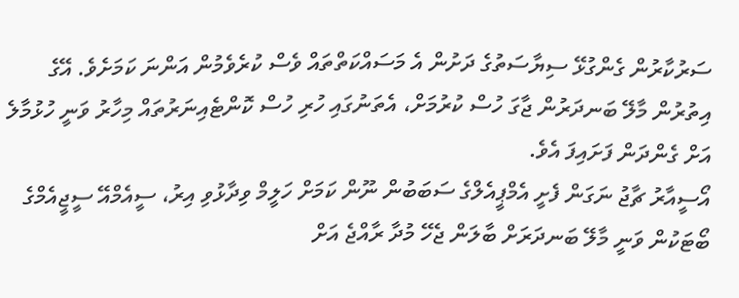ސަރުކާރުން ގެންގުޅޭ ސިޔާސަތުގެ ދަށުން އެ މަސައްކަތްތައް ވެސް ކުރެވެމުން އަންނަ ކަމަށެވެ. އޭގެ އިތުރުން މާލޭ ބަނދަރުން ޖާގަ ހުސް ކުރުމަށް، އެތަނުގައި ހުރި ހުސް ކޮންޓެއިނަރުތައް މިހާރު ވަނީ ހުޅުމާލެ އަށް ގެންދަން ފަށައިފަ އެވެ.
އޯސީއާރު ޗާޖު ނަގަން ފެށީ އެމްޕީއެލްގެ ސަބަބުން ނޫން ކަމަށް ހަލީމް ވިދާޅުވި އިރު، ސީއެމްއޭ ސީޖީއެމްގެ ބޯޓަކުން ވަނީ މާލޭ ބަނދަރަށް ބާލަން ޖެހޭ މުދާ ރާއްޖެ އަށް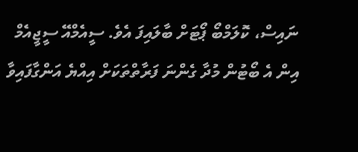ނައިސް، ކޮލަމްބޯ ޕޯޓަށް ބާލައިފަ އެވެ. ސީއެމްއޭ ސީޖީއެމް އިން އެ ބޯޓުން މުދާ ގެންނަ ފަރާތްތަކަށް އިއްޔެ އަންގާފައިވާ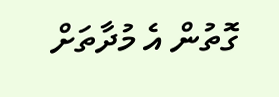ގޮތުން އެ މުދާތަށް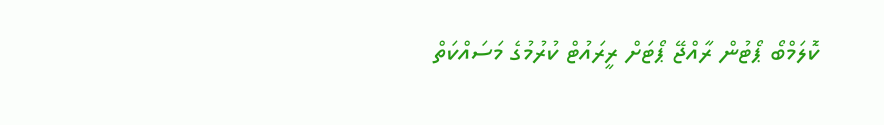ކޮލަމްބޯ ޕޯޓުން ރާއްޖޭ ޕޯޓަށް ރީރައުޓް ކުރުމުގެ މަސައްކަތް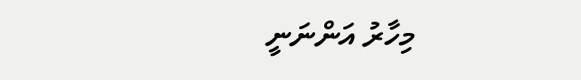މިހާރު އަންނަނީ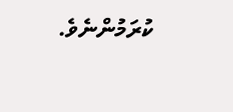ކުރަމުންނެވެ.